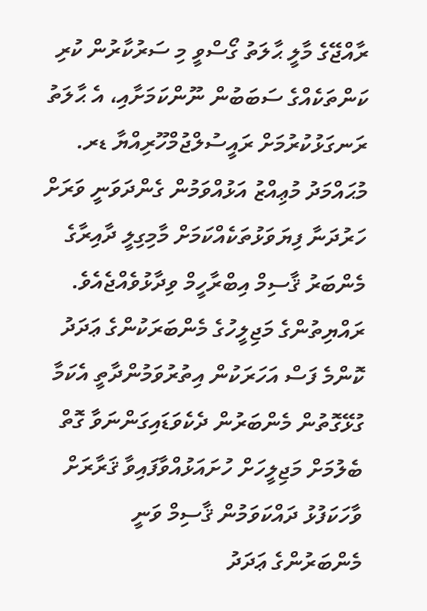ރާއްޖޭގެ މާލީ ޙާލަތު ގޯސްވީ މި ސަރުކާރުން ކުރި ކަންތަކެއްގެ ސަބަބުން ނޫންކަމަށާއި، އެ ޙާލަތު ރަނގަޅުކުރުމަށް ރައީސުލްޖުމްހޫރިއްޔާ ޑރ. މުޙައްމަދު މުޢިއްޒު އަޅުއްވަމުން ގެންދަވަނީ ވަރަށް ހަރުދަނާ ފިޔަވަޅުތަކެއްކަމަށް މާމިގިލީ ދާއިރާގެ މެންބަރު ޤާސިމް އިބްރާހީމް ވިދާޅުވެއްޖެއެވެ.
ރައްޔިތުންގެ މަޖިލީހުގެ މެންބަރަކުންގެ ޢަދަދު ކޮންމެ ފަސް އަހަރަކުން އިތުރުވަމުންދާތީ އެކަމާ ގުޅޭގޮތުން މެންބަރުން ދެކެވަޑައިގަންނަވާ ގޮތް ބެލުމަށް މަޖިލީހަށް ހުށައަޅުއްވާފައިވާ ޤަރާރަށް ވާހަކަފުޅު ދައްކަވަމުން ޤާސިމް ވަނީ މެންބަރުންގެ ޢަދަދު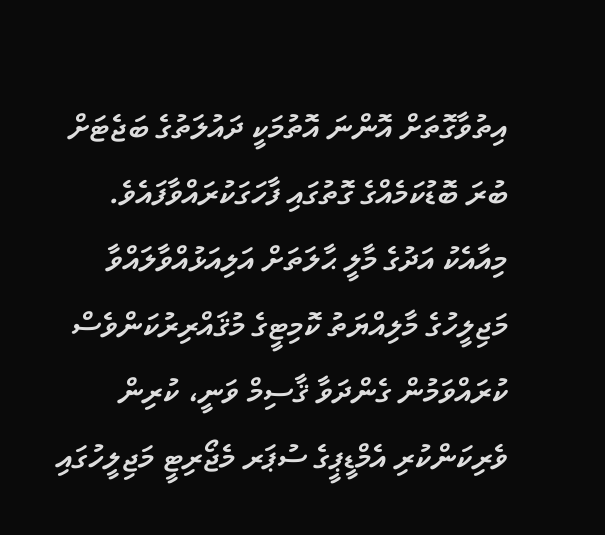އިތުވާގޮތަށް އޮންނަ އޮތުމަކީ ދައުލަތުގެ ބަޖެޓަށް ބުރަ ބޮޑުކަމެއްގެ ގޮތުގައި ފާހަގަކުރައްވާފައެވެ.
މިއާއެކު އަދުގެ މާލީ ޙާލަތަށް އަލިއަޅުއްވާލައްވާ މަޖިލީހުގެ މާލިއްޔަތު ކޮމިޓީގެ މުޤައްރިރުކަންވެސް ކުރައްވަމުން ގެންދަވާ ޤާސިމް ވަނީ، ކުރިން ވެރިކަންކުރި އެމްޑީޕީގެ ސުޕަރ މެޖޯރިޓީ މަޖިލީހުގައި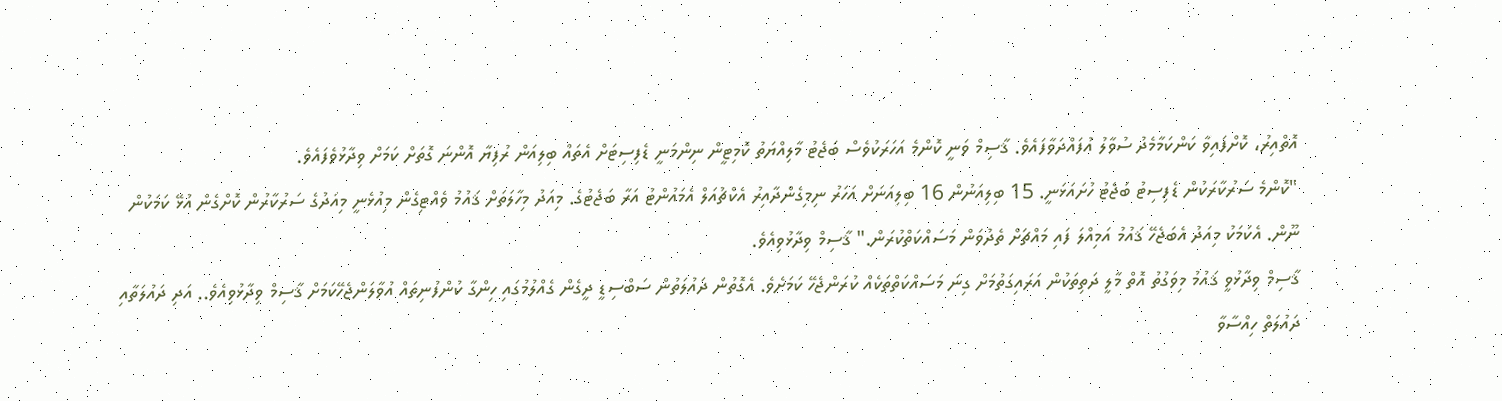އޮތްއިރު، ކޮށްފައިވާ ކަންކަމާމެދު ސުވާލު އުފައްދަވާފައެވެ. ޤާސިމް ވަނީ ކޮންމެ އަހަރަކުވެސް ބަޖެޓު މާލިއްޔަތު ކޮމިޓީން ނިންމަނީ ޑެފިސިޓަށް އެތައް ބިލިއަން ރުފިޔާ އޮންނަ ގޮތަށް ކަމަށް ވިދާޅުވެފައެވެ.
"ކޮންމެ ސަރުކާރަކުން ޑެފިސިޓު ބަޖެޓު ހުށައަޅަނީ. 15 ބިލިއަނުން 16 ބިލިއަނަށް އަހަރު ނިމިގެންދާއިރު އެކްޗުއަލް އެމައުންޓު އަރާ ބަޖެޓުގެ. މިއަދު މިހާލަތަށް ޤައުމު ވެއްޓިގެން މިއުޅެނީ މިއަދުގެ ސަރުކާރުން ކޮށްގެން އުޅޭ ކަމަކުން ނޫން. އެކަމަކު މިއަދު އެބަޖެހޭ ޤައުމު އަމިއްލަ ފައި މައްޗަށް ތެދުވަން މަސައްކަތްކުރަން." ޤާސިމް ވިދާޅުވިއެވެ.
ޤާސިމް ވިދާޅުވީ ޤައުމު މިވަގުތު އޮތް މާލީ ދަތިތަކުން އަރައިގަތުމަށް ގިނަ މަސައްކަތްތަކެއް ކުރަންޖެހޭ ކަމަށެވެ. އެގޮތުން ދައުލަތުން ސަބްސިޑީ ދީގެން ގެއްލުމުގައި ހިންގާ ކުންފުނިތައް އުވާލަންޖެހޭކަމަށް ޤާސިމް ވިދާޅުވިއެވެ.. އަދި ދައުލަތާއި ދައުލަތް ހިއްސާވާ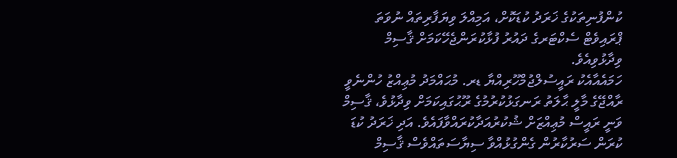ކުންފުނިތަކުގެ ޚަރަދު ކުޑަކޮށް، އަމިއްލަ ވިޔަފާރިތައް ނުވަތަ ޕްރައިވެޓް ސެކްޓަރގެ ދައުރު ފުޅާކުރަންޖެހޭކަމަށް ޤާސިމް ވިދާޅުވިއެވެ.
ހަމައެއާއެކު ރައީސުލްޖުމްހޫރިއްޔާ ޑރ. މުޙައްމަދު މުޢިއްޒު ހުންނެވީ ރާއްޖޭގެ މާލީ ޙާލަތު ރަނގަޅުކުރުމުގެ ރޫޙުގައިކަމަށް ވިދާޅުވެ، ޤާސިމް ވަނީ ރައީސް މުޢިއްޒަށް ޝުކުރުއަދާކުރައްވާފައެވެ. އަދި ޚަރަދު ކުޑަ ކުރަން ސަރުކާރުން ގެންގުޅުއްވާ ސިޔާސަތައްވެސް ޤާސިމް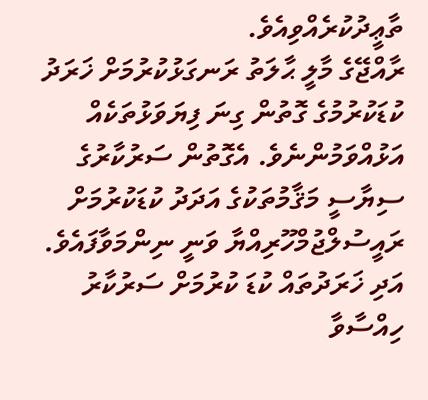ތާޢީދުކުރެއްވިއެވެ.
ރާއްޖޭގެ މާލީ ޙާލަތު ރަނގަޅުކުރުމަށް ޚަރަދު ކުޑަކުރުމުގެ ގޮތުން ގިނަ ފިޔަވަޅުތަކެއް އަޅުއްވަމުންނެވެ. އެގޮތުން ސަރުކާރުގެ ސިޔާސީ މަޤާމުތަކުގެ އަދަދު ކުޑަކުރުމަށް ރައީސުލްޖުމްހޫރިއްޔާ ވަނީ ނިންމަވާފައެވެ. އަދި ޚަރަދުތައް ކުޑަ ކުރުމަށް ސަރުކާރު ހިއްސާވާ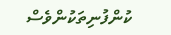ކުންފުނިތަކުންވެސް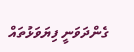ގެންދަވަނީ ފިޔަވަޅުތައް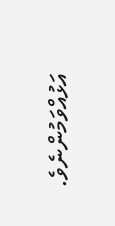އަޅުއްވަމުންނެވެ.